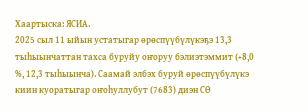Хаартыска: ЯСИА.
2025 сыл 11 ыйын устатыгар өрөспүүбүлүкэҕэ 13,3 тыһыынчаттан тахса буруйу оҥоруу бэлиэтэммит (+8,0 %, 12,3 тыһыынча). Саамай элбэх буруй өрөспүүбүлүкэ киин куоратыгар оҥоһуллубут (7683) диэн СӨ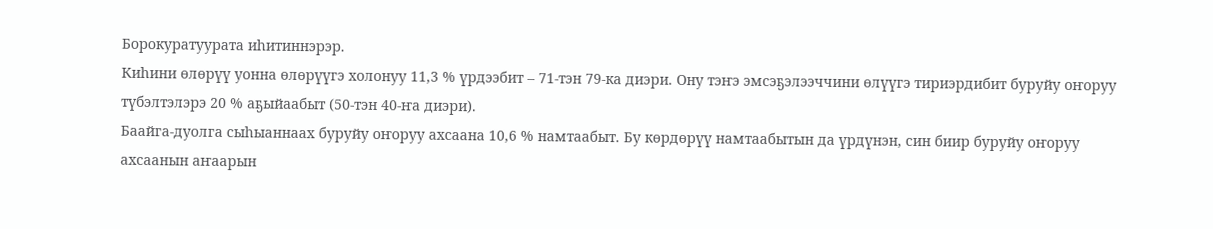Борокуратуурата иһитиннэрэр.
Киһини өлөрүү уонна өлөрүүгэ холонуу 11,3 % үрдээбит – 71-тэн 79-ка диэри. Ону тэҥэ эмсэҕэлээччини өлүүгэ тириэрдибит буруйу оҥоруу түбэлтэлэрэ 20 % аҕыйаабыт (50-тэн 40-ҥа диэри).
Баайга-дуолга сыһыаннаах буруйу оҥоруу ахсаана 10,6 % намтаабыт. Бу көрдөрүү намтаабытын да үрдүнэн, син биир буруйу оҥоруу ахсаанын аҥаарын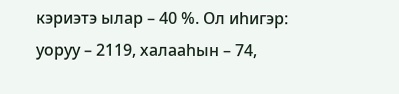кэриэтэ ылар – 40 %. Ол иһигэр: уоруу – 2119, халааһын – 74,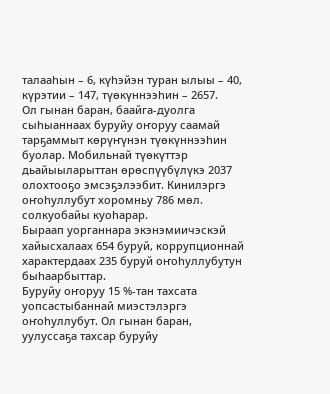талааһын – 6, күһэйэн туран ылыы – 40, күрэтии – 147, түөкүннээһин – 2657.
Ол гынан баран, баайга-дуолга сыһыаннаах буруйу оҥоруу саамай тарҕаммыт көрүҥүнэн түөкүннээһин буолар. Мобильнай түөкүттэр дьайыыларыттан өрөспүүбүлүкэ 2037 олохтооҕо эмсэҕэлээбит. Кинилэргэ оҥоһуллубут хоромньу 786 мөл. солкуобайы куоһарар.
Быраап уорганнара экэнэмиичэскэй хайысхалаах 654 буруй, коррупционнай характердаах 235 буруй оҥоһуллубутун быһаарбыттар.
Буруйу оҥоруу 15 %-тан тахсата уопсастыбаннай миэстэлэргэ оҥоһуллубут. Ол гынан баран, уулуссаҕа тахсар буруйу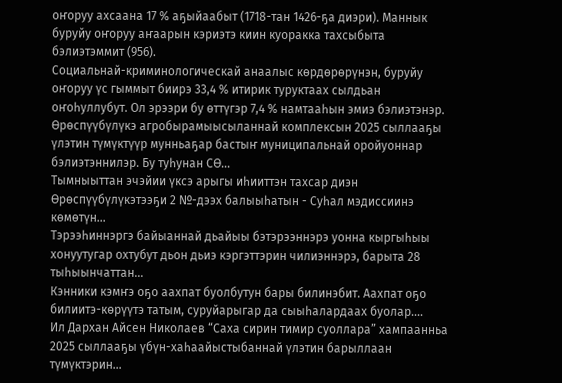оҥоруу ахсаана 17 % аҕыйаабыт (1718-тан 1426-ҕа диэри). Маннык буруйу оҥоруу аҥаарын кэриэтэ киин куоракка тахсыбыта бэлиэтэммит (956).
Социальнай-криминологическай анаалыс көрдөрөрүнэн, буруйу оҥоруу үс гыммыт биирэ 33,4 % итирик туруктаах сылдьан оҥоһуллубут. Ол эрээри бу өттүгэр 7,4 % намтааһын эмиэ бэлиэтэнэр.
Өрөспүүбүлүкэ агробырамыысыланнай комплексын 2025 сыллааҕы үлэтин түмүктүүр мунньаҕар бастыҥ муниципальнай оройуоннар бэлиэтэннилэр. Бу туһунан СӨ…
Тымныыттан эчэйии үксэ арыгы иһииттэн тахсар диэн Өрөспүүбүлүкэтээҕи 2 №-дээх балыыһатын - Суһал мэдиссиинэ көмөтүн…
Тэрээһиннэргэ байыаннай дьайыы бэтэрээннэрэ уонна кыргыһыы хонуутугар охтубут дьон дьиэ кэргэттэрин чилиэннэрэ, барыта 28 тыһыынчаттан…
Кэнники кэмҥэ оҕо аахпат буолбутун бары билинэбит. Аахпат оҕо билиитэ-көрүүтэ татым, суруйарыгар да сыыһалардаах буолар.…
Ил Дархан Айсен Николаев “Саха сирин тимир суоллара” хампаанньа 2025 сыллааҕы үбүн-хаһаайыстыбаннай үлэтин барыллаан түмүктэрин…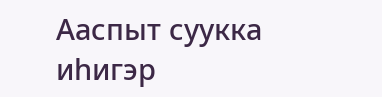Ааспыт суукка иһигэр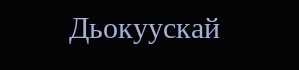Дьокуускай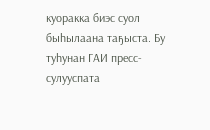куоракка биэс суол быһылаана таҕыста. Бу туһунан ГАИ пресс-сулууспата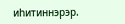иһитиннэрэр.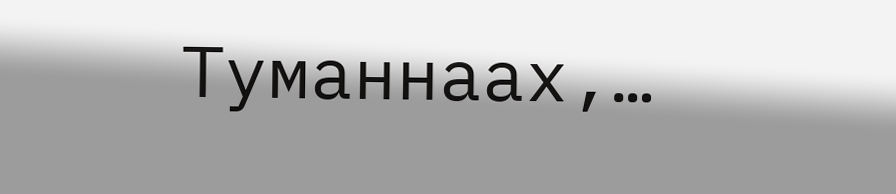Туманнаах,…